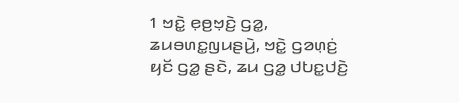1 ꤠꤢꤧ꤭ ꤕ꤫ꤥ꤬ꤠ꤫ꤢꤧ꤬ ꤞꤤ꤭, ꤘꤣꤋꤛꤢ꤭ꤜꤣꤔꤣꤧ꤬, ꤠꤢꤧ꤭ ꤞꤤꤛ꤫ꤢꤦ꤬ ꤟꤢꤩ ꤞꤤ꤭ ꤔꤢꤧ, ꤘꤣ ꤞꤤ꤭ ꤓꤝꤢ꤭ꤓꤢꤧ꤬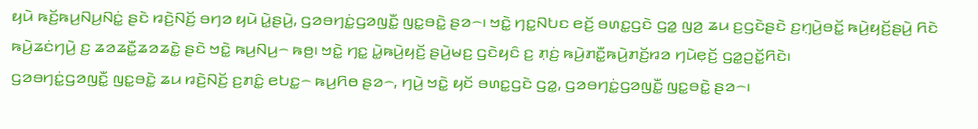ꤟꤣꤧ ꤒꤢꤩ꤬ꤒꤣ꤬ꤡꤣ꤬ꤡꤢꤦ꤭ ꤔꤢꤧ ꤙꤢꤧ꤬ꤡꤢꤩ꤬ ꤋꤚꤤ ꤟꤣꤧ ꤣꤧ꤭ꤔꤣꤧ꤬, ꤞꤤꤋꤚꤢꤦ꤭ꤞꤤꤜꤢꤪ꤭ ꤜꤢ꤭ꤋꤢꤧ꤭ ꤔꤤ꤮꤯ ꤠꤢꤧ꤭ ꤚꤢ꤭ꤡꤝꤢ ꤕꤢꤩ꤬ ꤋꤛꤢ꤭ꤞꤢꤧ ꤞꤤ꤭ ꤜꤤ꤬ ꤘꤣ ꤢ꤬ꤞꤢꤧꤔꤢꤧ ꤢ꤬ꤚ꤫ꤣꤧ꤬ꤋꤢꤩ꤭ ꤒꤣꤧ꤬ꤟꤢꤩ꤬ꤔꤣꤧ꤬ ꤖꤢꤧ ꤒꤣꤧ꤬ꤘꤢꤦꤚꤣꤧ꤬ ꤢ꤬ ꤘꤤꤘꤢꤪ꤭ꤘꤤꤘꤢꤧ꤭ ꤔꤢꤧ ꤠꤢꤧ꤭ ꤒꤣ꤬ꤡꤣ꤬꤮ ꤒꤥ꤬꤯ ꤠꤢꤧ꤭ ꤚꤢ꤭ ꤣꤧ꤭ꤒꤣꤧ꤬ꤟꤢꤩ꤬ ꤔꤣꤧ꤬ꤗꤢ꤬ ꤞꤢꤧꤟꤢꤨ ꤢ꤬ ꤊ꤫ꤢꤦ꤬ ꤒꤣꤧ꤬ꤊꤢꤪ꤭ꤒꤣꤧ꤬ꤊꤢꤩ꤬ꤙꤤ ꤚꤣꤧꤕ꤫ꤢꤩ꤬ ꤞꤤ꤭ꤑꤢꤩ꤭ꤖꤢꤧ꤯
ꤞꤤꤋꤚꤢꤦ꤭ꤞꤤꤜꤢꤪ꤭ ꤜꤢ꤭ꤋꤢꤧ꤭ ꤘꤣ ꤙꤢꤧ꤬ꤡꤢꤩ꤬ ꤢ꤬ꤊꤢꤨ꤭ ꤕꤝꤢ꤭꤮ ꤒꤣ꤬ꤖꤥ ꤔꤤ꤮, ꤚꤣꤧ꤬ ꤠꤢꤧ꤭ ꤟꤢꤩ ꤋꤛꤢ꤭ꤞꤢꤧ ꤞꤤ꤭, ꤞꤤꤋꤚꤢꤦ꤭ꤞꤤꤜꤢꤪ꤭ ꤜꤢ꤭ꤋꤢꤧ꤭ ꤔꤤ꤮꤯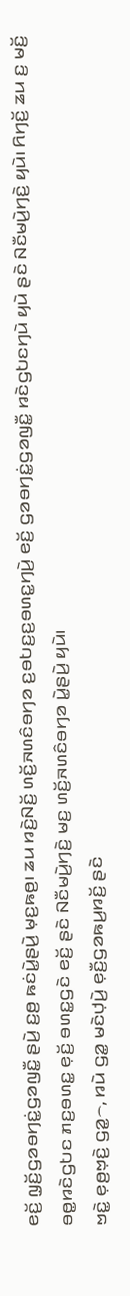ꤕꤢꤩ꤬ ꤜ꤫ꤢꤩ꤬ꤞꤤꤋꤚꤢꤦ꤭ꤞꤤꤜꤢꤪ꤭ ꤔꤣꤧ꤬ ꤢ꤬ꤥ꤬ ꤒꤢꤦꤣꤧ꤭ꤔꤣꤧ꤬ ꤗ꤫ꤢ꤬ꤒꤥ꤬꤯ ꤘꤣ ꤙꤢꤧ꤬ꤡꤢꤩ꤬ ꤛꤢꤩ꤬ꤏꤛꤢꤨꤋꤚꤤ ꤢ꤬ꤋꤝꤢ꤬ꤢ꤬ꤋꤛꤢ꤭ꤚꤣꤧ꤬ ꤕꤢꤩ꤬ ꤞꤤꤋꤚꤢꤦ꤭ꤞꤤꤜꤢꤪ꤭ ꤙꤢꤧꤞꤝꤢꤚꤣꤧ ꤟꤣꤧ ꤔꤢꤧ ꤡꤢꤪꤗꤣꤧ꤬ꤚꤢꤧ꤬ ꤟꤣꤧ꤯ ꤖꤚꤢꤩ꤬ ꤘꤣ ꤢ꤬ ꤗꤢꤩ꤬ ꤋꤥ꤭ꤙꤢꤧꤞꤝꤢ ꤊꤢ꤬ꤋꤛꤢ꤭ ꤕ꤫ꤢꤩ꤬ ꤋꤛꤢ꤭ꤞꤢꤧ ꤕꤢꤩ꤬ ꤔꤢꤧ ꤡꤢꤪꤗꤣꤧ꤬ꤚꤢꤧ꤬ ꤗꤢ꤬ ꤛꤢꤩ꤬ꤏꤛꤢꤨꤋꤚꤤ ꤣꤧ꤭ꤔꤣꤧ꤬ ꤟꤣꤧ꤯
ꤠꤢꤧ꤭ ꤕ꤫ꤥ꤬ꤠ꤫ꤢꤧ꤬ ꤞꤤ꤭꤮, ꤙꤣꤧ ꤞꤤ꤭ ꤗꤢꤧꤓ꤫ꤣꤧ꤬ ꤕ꤫ꤢꤪ꤬ꤞꤤꤒꤣ꤬ꤙꤢꤩ꤬ ꤔꤢꤧ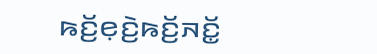ꤒꤢꤩ꤬ꤕ꤫ꤢꤧ꤬ꤒꤢꤩ꤬ꤏꤢꤩ꤭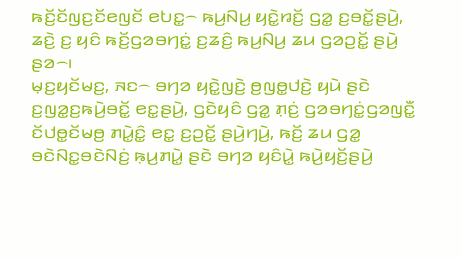ꤒꤢꤩ꤬ꤢꤩꤜꤢ꤬ꤢꤩꤕꤜꤢꤩ ꤕꤝꤢ꤭꤮ ꤒꤣ꤬ꤡꤣ꤬ ꤟꤢꤧ꤭ꤙꤢꤩ꤬ ꤞꤤ꤭ ꤢ꤬ꤋꤢꤩ꤭ꤔꤣꤧ꤬, ꤘꤢꤧ꤬ ꤢ꤬ ꤟꤢꤨ ꤒꤢꤩ꤬ꤞꤤꤋꤚꤢꤦ꤭ ꤢ꤬ꤘꤢꤨ꤬ ꤒꤣ꤬ꤡꤣ꤬ ꤘꤣ ꤞꤤꤑꤢꤩ꤭ ꤔꤣꤧ꤬ ꤔꤤ꤮꤯
ꤗ꤫ꤢ꤬ꤟꤢꤩꤗꤢ꤬, ꤏꤢ꤮ ꤋꤚꤤ ꤟꤢꤧ꤭ꤜꤢꤧ꤬ ꤥ꤬ꤜꤥ꤭ꤓꤢꤧ꤬ ꤟꤣꤧ ꤔꤢꤧ ꤢ꤬ꤜꤤ꤭ꤢ꤬ꤒꤣꤧ꤬ꤋꤢꤩ꤭ ꤕꤢ꤭ꤔꤣꤧ꤬, ꤞꤢꤧꤟꤢꤨ ꤞꤤ꤭ ꤊ꤫ꤢꤦ꤬ ꤞꤤꤋꤚꤢꤦ꤭ꤞꤤꤜꤢꤪ꤭ ꤢꤩꤓꤥ꤭ꤢꤩꤗꤥ꤬ ꤊꤣꤧ꤭ꤢꤨ꤭ ꤕꤢ꤭ ꤢ꤬ꤑꤢꤩ꤭ ꤔꤣꤧ꤬ꤚꤣꤧ꤬, ꤒꤢꤩ꤬ ꤘꤣ ꤞꤤ꤭ ꤋꤢꤧꤡꤢ꤭ꤋꤢꤧꤡꤢꤦ꤬ ꤒ꤫ꤣ꤬ꤊꤣꤧ꤭ ꤔꤢꤧ ꤋꤚꤤ ꤟꤢꤨꤣꤧ꤭ ꤒꤣꤧ꤬ꤟꤢꤩ꤬ꤔꤣꤧ꤬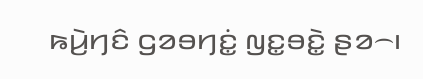ꤒꤣꤧ꤬ꤚꤢꤨ ꤞꤤꤋꤚꤢꤦ꤭ ꤜꤢ꤭ꤋꤢꤧ꤭ ꤔꤤ꤮꤯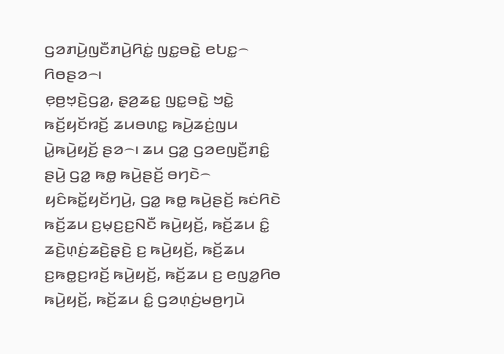ꤞꤤꤊꤣꤧ꤬ꤜꤢꤪꤊꤣꤧ꤬ꤖꤢꤦ꤭ ꤜꤢ꤭ꤋꤢꤧ꤭ ꤕꤝꤢ꤭꤮ ꤖꤥꤔꤤ꤮꤯
ꤕ꤫ꤥ꤬ꤠ꤫ꤢꤧ꤬ꤞꤤ꤭, ꤔ꤫ꤤ꤬ꤘꤢ꤭ ꤜꤢ꤭ꤋꤢꤧ꤭ ꤠꤢꤧ꤭ ꤒꤢꤩ꤬ꤟꤢꤩꤙꤢꤩ꤬ ꤘꤣꤋꤛꤢ꤭ ꤒꤣꤧ꤬ꤘꤢꤦ꤬ꤜꤣ ꤣꤧ꤭ꤒꤣꤧ꤬ꤟꤢꤩ꤬ ꤔꤤ꤮꤯ ꤘꤣ ꤞꤤ꤭ ꤞꤤꤕꤜꤢꤪ꤬ꤊꤢꤨ꤭ ꤔꤣꤧ꤬ ꤞꤤ꤭ ꤒꤥ꤭ ꤒꤣꤧ꤬ꤔꤢꤩ꤬ ꤋꤚꤢꤧ꤮ ꤟꤢꤨꤒꤢꤩ꤭ꤟꤢꤩꤚꤣꤧ꤬, ꤞꤤ꤭ ꤒꤥ꤭ ꤒꤣꤧ꤬ꤔꤢꤩ꤬ ꤒꤢꤦꤖꤢꤧ ꤒꤢꤩ꤬ꤘꤣ ꤢ꤬ꤗ꤫ꤢ꤬ꤢ꤬ꤡꤢꤪ ꤒꤣꤧ꤬ꤟꤢꤩ꤬, ꤒꤢꤩ꤬ꤘꤣ ꤢꤨ꤭ ꤘꤢꤧ꤬ꤛ꤫ꤢꤦ꤬ꤘꤢꤧ꤬ꤔ꤫ꤢꤧ꤬ ꤢ꤬ ꤒꤣꤧ꤬ꤟꤢꤩ꤬, ꤒꤢꤩ꤬ꤘꤣ ꤢ꤬ꤒꤥ꤭ꤢ꤬ꤙꤢꤩ꤬ ꤒꤣꤧ꤬ꤟꤢꤩ꤬, ꤒꤢꤩ꤬ꤘꤣ ꤢ꤬ ꤕꤜꤤ꤭ꤖꤥ ꤒꤣꤧ꤬ꤟꤢꤩ꤬, ꤒꤢꤩ꤬ꤘꤣ ꤢꤨ꤭ ꤞꤤꤛ꤫ꤢꤦ꤬ꤗꤥ꤬ꤚꤣꤧ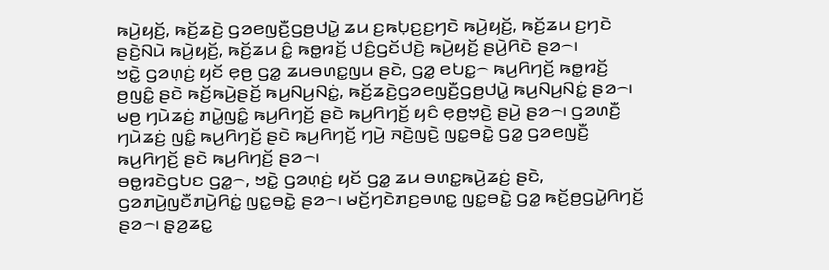ꤒꤣꤧ꤬ꤟꤢꤩ꤬, ꤒꤢꤩ꤬ꤘꤢꤧ꤬ ꤞꤤꤕꤜꤢꤪ꤬ꤞꤥ꤬ꤓꤣꤧ꤭ ꤘꤣ ꤢ꤬ꤒꤝ꤫ꤢ꤬ꤢ꤬ꤚꤢꤧ ꤒꤣꤧ꤬ꤟꤢꤩ꤬, ꤒꤢꤩ꤬ꤘꤣ ꤢ꤬ꤚꤢꤧ ꤔꤢꤧ꤬ꤡꤣꤧ ꤒꤣꤧ꤬ꤟꤢꤩ꤬, ꤒꤢꤩ꤬ꤘꤣ ꤢꤨ꤭ ꤒꤥ꤭ꤙꤢꤩ꤬ ꤓꤢꤨ꤬ꤞꤢꤩꤓꤢꤧ꤬ ꤒꤣꤧ꤬ꤟꤢꤩ꤬ ꤔꤣꤧ꤬ꤖꤢꤧ ꤔꤤ꤮꤯
ꤠꤢꤧ꤭ ꤞꤤꤛ꤫ꤢꤦ꤬ ꤟꤢꤩ ꤕ꤫ꤥ꤬ ꤞꤤ꤭ ꤘꤣꤋꤛꤢ꤭ꤜꤣ ꤔꤢꤧ, ꤞꤤ꤭ ꤕꤝꤢ꤭꤮ ꤒꤣ꤬ꤖꤚꤢꤩ꤬ ꤒꤥ꤭ꤙꤢꤩ꤬ ꤥ꤬ꤜꤢꤨ꤭ ꤔꤢꤧ ꤒꤢꤩ꤬ꤒꤣꤧ꤬ꤔꤢꤩ꤬ ꤒꤣ꤬ꤡꤣ꤬ꤡꤢꤦ꤭, ꤒꤢꤩ꤬ꤘꤢꤧ꤬ꤞꤤꤕꤜꤢꤪ꤬ꤞꤥ꤬ꤓꤣꤧ꤭ ꤒꤣ꤬ꤡꤣ꤬ꤡꤢꤦ꤭ ꤔꤤ꤮꤯ ꤗꤥ꤬ ꤚꤣꤧꤘꤢꤦ꤬ ꤊꤣꤧ꤭ꤜꤢꤨ꤭ ꤒꤣ꤬ꤖꤚꤢꤩ꤬ ꤔꤢꤧ ꤒꤣ꤬ꤖꤚꤢꤩ꤬ ꤟꤢꤨ ꤕ꤫ꤥ꤬ꤠ꤫ꤢꤧ꤬ ꤔꤣꤧ꤬ ꤔꤤ꤮꤯ ꤞꤤꤛꤢꤪ꤬ ꤚꤣꤧꤘꤢꤦ꤬ ꤜꤢꤨ꤭ ꤒꤣ꤬ꤖꤚꤢꤩ꤬ ꤔꤢꤧ ꤒꤣ꤬ꤖꤚꤢꤩ꤬ ꤚꤣꤧ꤬ ꤏꤢꤧ꤬ꤜꤢꤧ꤬ ꤜꤢ꤭ꤋꤢꤧ꤭ ꤞꤤ꤭ ꤞꤤꤕꤜꤢꤪ꤬ ꤒꤣ꤬ꤖꤚꤢꤩ꤬ ꤔꤢꤧ ꤒꤣ꤬ꤖꤚꤢꤩ꤬ ꤔꤤ꤮꤯
ꤋꤥ꤭ꤙꤢꤧꤞꤝꤢ ꤞꤤ꤭꤮, ꤠꤢꤧ꤭ ꤞꤤꤛ꤫ꤢꤦ꤬ ꤟꤢꤩ ꤞꤤ꤭ ꤘꤣ ꤋꤛꤢ꤭ꤒꤣꤧ꤬ꤘꤢꤦ꤬ ꤔꤢꤧ, ꤞꤤꤊꤣꤧ꤬ꤜꤢꤪꤊꤣꤧ꤬ꤖꤢꤦ꤭ ꤜꤢ꤭ꤋꤢꤧ꤭ ꤔꤤ꤮꤯ ꤗꤢꤩ꤬ꤚꤢꤧꤊꤢ꤬ꤋꤛꤢ꤭ ꤜꤢ꤭ꤋꤢꤧ꤭ ꤞꤤ꤭ ꤒꤢꤩ꤬ꤥ꤬ꤞꤣꤧ꤭ꤖꤚꤢꤩ꤬ ꤔꤤ꤮꤯ ꤔ꤫ꤤ꤬ꤘꤢ꤭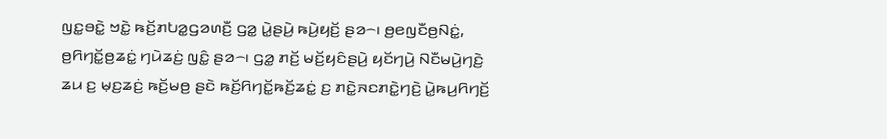ꤜꤢ꤭ꤋꤢꤧ꤭ ꤠꤢꤧ꤭ ꤒꤢꤩ꤬ꤊꤝꤤ꤭ꤞꤤꤛꤢꤪ꤬ ꤞꤤ꤭ ꤣꤧ꤭ꤔꤣꤧ꤬ ꤒꤣꤧ꤬ꤟꤢꤩ꤬ ꤔꤤ꤮꤯ ꤥ꤬ꤕꤜꤢꤪꤥ꤬ꤡꤢꤦ꤭, ꤥ꤬ꤖꤚꤢꤩ꤭ꤥ꤬ꤘꤢꤦ꤭ ꤚꤣꤧꤘꤢꤦ꤬ ꤜꤢꤨ꤭ ꤔꤤ꤮꤯ ꤞꤤ꤭ ꤊꤢꤩ꤬ ꤗꤢꤩ꤬ꤟꤢꤨꤔꤣꤧ꤬ ꤟꤢꤩꤚꤣꤧ꤬ ꤡꤢꤪꤗꤣꤧ꤬ꤚꤢꤧ꤬ ꤘꤣ ꤢ꤬ ꤗ꤫ꤢ꤬ꤘꤢꤦ꤬ ꤒꤢꤩ꤬ꤗꤥ꤬ ꤔꤢꤧ ꤒꤢꤩ꤬ꤖꤚꤢꤩ꤭ꤒꤢꤩ꤬ꤘꤢꤦ꤭ ꤢ꤬ ꤊꤢꤧ꤭ꤏꤢꤊꤢꤧ꤭ꤚꤢꤧ꤬ ꤣꤧ꤭ꤒꤣ꤬ꤖꤚꤢꤩ꤬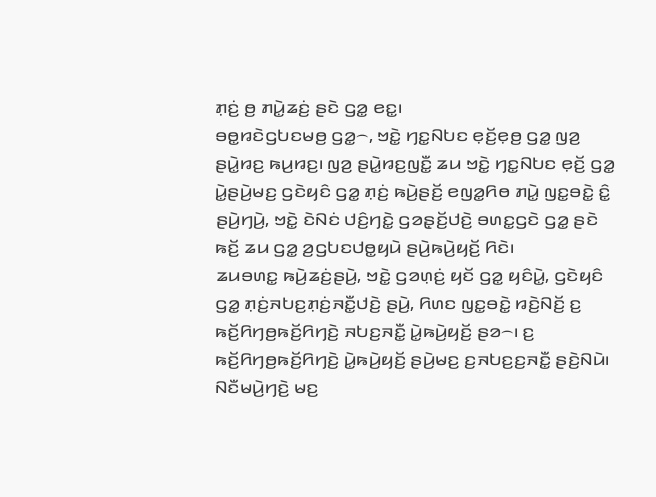ꤊ꤫ꤢꤦ꤬ ꤥ꤬ ꤊꤣꤧ꤭ꤘꤢꤦ꤬ ꤔꤢꤧ ꤞꤤ꤭ ꤕꤢ꤭꤯
ꤋꤥ꤭ꤙꤢꤧꤞꤝꤢꤗꤥ꤬ ꤞꤤ꤭꤮, ꤠꤢꤧ꤭ ꤚꤢ꤭ꤡꤝꤢ ꤕ꤫ꤢꤩ꤬ꤕ꤫ꤥ꤬ ꤞꤤ꤭ ꤜꤤ꤬ ꤔꤣꤧ꤭ꤙꤢ꤬ ꤒꤣ꤬ꤙꤢ꤬꤯ ꤜꤤ꤬ ꤔꤣꤧ꤭ꤙꤢ꤬ꤜꤢꤪ꤭ ꤘꤣ ꤠꤢꤧ꤭ ꤚꤢ꤭ꤡꤝꤢ ꤕ꤫ꤢꤩ꤬ ꤞꤤ꤭ ꤣꤧ꤭ꤔꤣꤧ꤬ꤗꤢ꤬ ꤞꤢꤧꤟꤢꤨ ꤞꤤ꤭ ꤊ꤫ꤢꤦ꤬ ꤒꤣꤧ꤬ꤔꤢꤩ꤬ ꤕꤜꤤ꤭ꤖꤥ ꤊꤣꤧ꤭ ꤜꤢ꤭ꤋꤢꤧ꤭ ꤢꤨ꤭ ꤔꤣꤧ꤬ꤚꤣꤧ꤬, ꤠꤢꤧ꤭ ꤢꤧꤡꤢꤦ ꤓꤢꤨ꤬ꤚꤢꤧ꤭ ꤞꤤꤔ꤫ꤢꤩ꤬ꤓꤢꤧ꤬ ꤋꤛꤢ꤭ꤞꤢꤧ ꤞꤤ꤭ ꤔꤢꤧ ꤒꤢꤩ꤬ ꤘꤣ ꤞꤤ꤭ ꤤ꤬ꤞꤝꤢꤓꤥ꤭ꤟꤣꤧ ꤔꤣꤧ꤬ꤒꤣꤧ꤬ꤟꤢꤩ꤬ ꤖꤢꤧ꤯
ꤘꤣꤋꤛꤢ꤭ ꤒꤣꤧ꤬ꤘꤢꤦ꤬ꤔꤣꤧ꤬, ꤠꤢꤧ꤭ ꤞꤤꤛ꤫ꤢꤦ꤬ ꤟꤢꤩ ꤞꤤ꤭ ꤟꤢꤨꤣꤧ꤭, ꤞꤢꤧꤟꤢꤨ ꤞꤤ꤭ ꤊ꤫ꤢꤦ꤬ꤏꤝꤢ꤬ꤊ꤫ꤢꤦ꤬ꤏꤢꤪ꤭ꤓꤢꤧ꤬ ꤔꤣꤧ꤬, ꤖꤛꤢ ꤜꤢ꤭ꤋꤢꤧ꤭ ꤙꤢꤧ꤬ꤡꤢꤩ꤬ ꤢ꤬ ꤒꤢꤩ꤬ꤖꤚꤥ꤬ꤒꤢꤩ꤬ꤖꤚꤢꤧ꤬ ꤏꤝꤢ꤬ꤏꤢꤪ꤭ ꤣꤧ꤭ꤒꤣꤧ꤬ꤟꤢꤩ꤬ ꤔꤤ꤮꤯ ꤢ꤬ ꤒꤢꤩ꤬ꤖꤚꤥ꤬ꤒꤢꤩ꤬ꤖꤚꤢꤧ꤬ ꤣꤧ꤭ꤒꤣꤧ꤬ꤟꤢꤩ꤬ ꤔꤣꤧ꤬ꤗꤢ꤬ ꤢ꤬ꤏꤝꤢ꤬ꤢ꤬ꤏꤢꤪ꤭ ꤔꤢꤧ꤬ꤡꤣꤧ꤯
ꤡꤢꤪꤗꤣꤧ꤬ꤚꤢꤧ꤬ ꤗꤢ꤬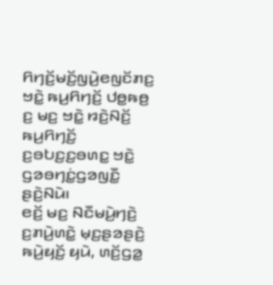ꤖꤚꤢꤩ꤬ꤗꤢꤩ꤬ꤜꤣꤧ꤬ꤕꤜꤢꤩꤊꤢ꤬ ꤠꤢꤧ꤭ ꤒꤣ꤬ꤖꤚꤢꤩ꤬ ꤓꤥ꤭ꤒꤥ꤬ ꤢ꤬ ꤗꤢ꤬ ꤠꤢꤧ꤭ ꤙꤢꤧ꤬ꤡꤢꤩ꤬ ꤒꤣ꤬ꤖꤚꤢꤩ꤬ ꤢ꤬ꤋꤝꤢ꤬ꤢ꤬ꤋꤛꤢ꤭ ꤠꤢꤧ꤭ ꤞꤤꤋꤚꤢꤦ꤭ꤞꤤꤜꤢꤪ꤭ ꤔꤢꤧ꤬ꤡꤣꤧ꤯
ꤕꤢꤩ꤬ ꤗꤢ꤬ ꤡꤢꤪꤗꤣꤧ꤬ꤚꤢꤧ꤬ ꤢ꤬ꤊꤣꤧ꤬ꤛꤢꤧ꤭ ꤗ꤫ꤢ꤬ꤔꤤꤔꤢꤧ꤬ ꤒꤣꤧ꤬ꤟꤢꤩ꤬ ꤟꤣꤧ, ꤛꤢꤩ꤬ꤞꤤ꤭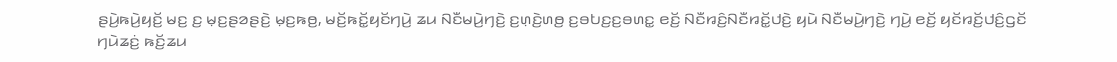ꤔꤣꤧ꤬ꤒꤣꤧ꤬ꤟꤢꤩ꤬ ꤗꤢ꤬ ꤢ꤬ ꤗ꤫ꤢ꤬ꤔꤤꤔꤢꤧ꤬ ꤗ꤫ꤢ꤬ꤒꤥ꤬, ꤗꤢꤩ꤬ꤒꤢꤩ꤭ꤟꤢꤩꤚꤣꤧ꤬ ꤘꤣ ꤡꤢꤪꤗꤣꤧ꤬ꤚꤢꤧ꤬ ꤢ꤬ꤛ꤫ꤢꤧ꤬ꤛꤥ꤬ ꤢ꤬ꤋꤝꤢ꤬ꤢ꤬ꤋꤛꤢ꤭ ꤕꤢꤩ꤬ ꤡꤢꤪꤙꤢꤨ꤬ꤡꤢꤪꤙꤢꤩ꤭ꤓꤢꤧ꤬ ꤟꤣꤧ ꤡꤢꤪꤗꤣꤧ꤬ꤚꤢꤧ꤬ ꤚꤣꤧ꤬ ꤕꤢꤩ꤬ ꤟꤢꤩꤙꤢꤩ꤬ꤓꤢꤨ꤬ꤞꤢꤩ ꤚꤣꤧꤘꤢꤦ꤬ ꤒꤢꤩ꤬ꤘꤣ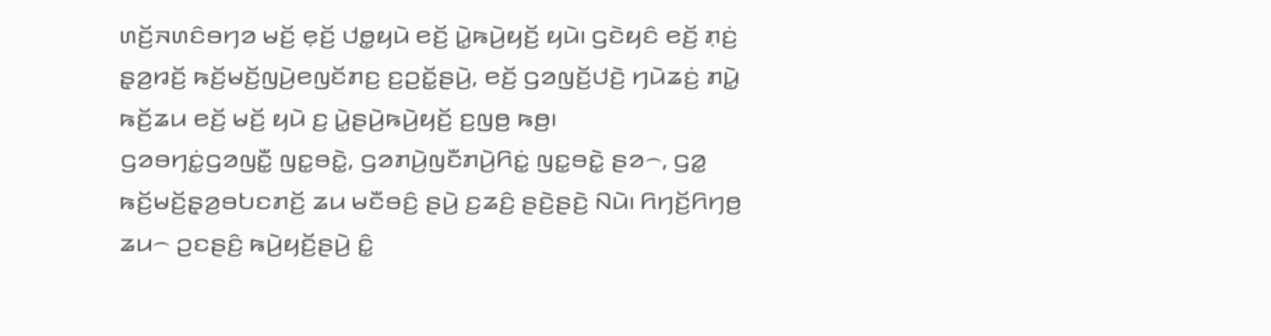ꤛꤢꤩ꤬ꤏꤛꤢꤨꤋꤚꤤ ꤗꤢꤩ꤬ ꤕ꤫ꤢꤩ꤬ ꤓꤥ꤭ꤟꤣꤧ ꤕꤢꤩ꤬ ꤣꤧ꤭ꤒꤣꤧ꤬ꤟꤢꤩ꤬ ꤟꤣꤧ꤯ ꤞꤢꤧꤟꤢꤨ ꤕꤢꤩ꤬ ꤊ꤫ꤢꤦ꤬ ꤔ꤫ꤤ꤬ꤙꤢꤩ꤬ ꤒꤢꤩ꤬ꤗꤢꤩ꤬ꤜꤣꤧ꤬ꤕꤜꤢꤩꤊꤢ꤬ ꤢ꤬ꤑꤢꤩ꤭ꤔꤣꤧ꤬, ꤕꤢꤩ꤬ ꤞꤤꤜꤢꤩ꤬ꤓꤢꤧ꤬ ꤚꤣꤧꤘꤢꤦ꤬ ꤊꤣꤧ꤭ ꤒꤢꤩ꤬ꤘꤣ ꤕꤢꤩ꤬ ꤗꤢꤩ꤬ ꤟꤣꤧ ꤢ꤬ ꤣꤧ꤭ꤔꤣꤧ꤬ꤒꤣꤧ꤬ꤟꤢꤩ꤬ ꤢ꤬ꤜꤥ꤬ ꤒꤥ꤬꤯
ꤞꤤꤋꤚꤢꤦ꤭ꤞꤤꤜꤢꤪ꤭ ꤜꤢ꤭ꤋꤢꤧ꤭, ꤞꤤꤊꤣꤧ꤬ꤜꤢꤪꤊꤣꤧ꤬ꤖꤢꤦ꤭ ꤜꤢ꤭ꤋꤢꤧ꤭ ꤔꤤ꤮, ꤞꤤ꤭ ꤒꤢꤩ꤬ꤗꤢꤩ꤬ꤔ꤫ꤤ꤬ꤋꤝꤢꤊꤢꤩ꤬ ꤘꤣ ꤗꤢꤪꤋꤢꤨ꤬ ꤔꤣꤧ꤬ ꤢ꤬ꤘꤢꤨ꤬ ꤔꤢꤧ꤬ꤔꤢꤧ꤬ ꤡꤣꤧ꤯ ꤖꤚꤢꤩ꤬ꤖꤚꤥ꤬ ꤘꤣ꤮ ꤑꤢꤔꤢꤨ꤬ ꤒꤣꤧ꤬ꤟꤢꤩ꤬ꤔꤣꤧ꤬ ꤢꤨ꤭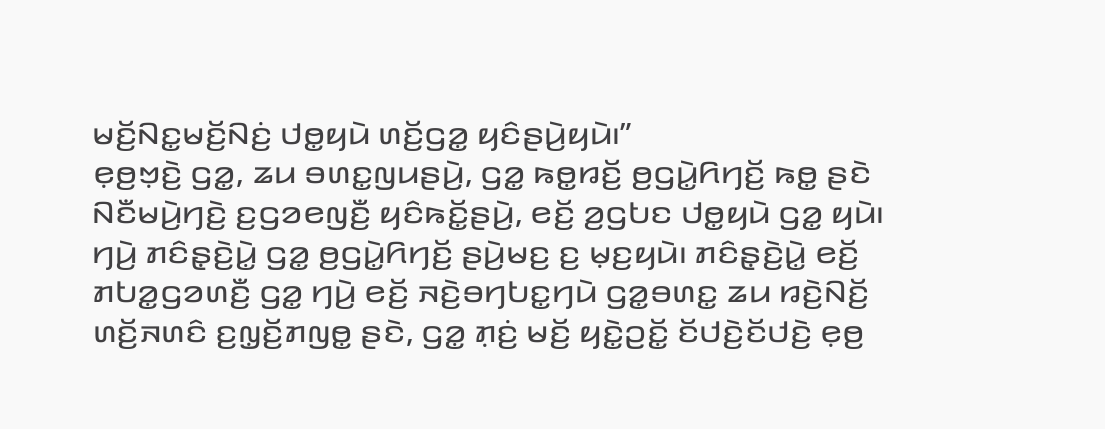ꤗꤢꤩ꤬ꤡꤢ꤭ꤗꤢꤩ꤬ꤡꤢꤦ꤬ ꤓꤥ꤭ꤟꤣꤧ ꤛꤢꤩ꤬ꤞꤤ꤭ ꤟꤢꤨꤔꤣꤧ꤬ꤟꤣꤧ꤯”
ꤕ꤫ꤥ꤬ꤠ꤫ꤢꤧ꤬ ꤞꤤ꤭, ꤘꤣ ꤋꤛꤢ꤭ꤜꤣꤔꤣꤧ꤬, ꤞꤤ꤭ ꤒꤥ꤭ꤙꤢꤩ꤬ ꤥ꤬ꤞꤣꤧ꤭ꤖꤚꤢꤩ꤬ ꤒꤥ꤭ ꤔꤢꤧ ꤡꤢꤪꤗꤣꤧ꤬ꤚꤢꤧ꤬ ꤢ꤬ꤞꤤꤕꤜꤢꤪ꤬ ꤟꤢꤨꤒꤢꤩ꤭ꤔꤣꤧ꤬, ꤕꤢꤩ꤬ ꤤ꤬ꤞꤝꤢ ꤓꤥ꤭ꤟꤣꤧ ꤞꤤ꤭ ꤟꤣꤧ꤯ ꤚꤣꤧ꤬ ꤊꤢꤨꤔ꤫ꤢꤧ꤬ꤣꤧ꤭ ꤞꤤ꤭ ꤥ꤬ꤞꤣꤧ꤭ꤖꤚꤢꤩ꤬ ꤔꤣꤧ꤬ꤗꤢ꤬ ꤢ꤬ ꤗ꤫ꤢ꤬ꤟꤣꤧ꤯ ꤊꤢꤨꤔ꤫ꤢꤧ꤬ꤣꤧ꤭ ꤕꤢꤩ꤬ ꤊꤝꤤ꤭ꤞꤤꤛꤢꤪ꤬ ꤞꤤ꤭ ꤚꤣꤧ꤬ ꤕꤢꤩ꤬ ꤏꤢꤧ꤬ꤋꤚꤝꤢ꤭ꤚꤣꤧ ꤞꤤ꤭ꤋꤛꤢ꤭ ꤘꤣ ꤙꤢꤧ꤬ꤡꤢꤩ꤬ ꤛꤢꤩ꤬ꤏꤛꤢꤨ ꤢ꤬ꤜ꤫ꤢꤩ꤬ꤊꤜꤥ꤭ ꤔꤢꤧ, ꤞꤤ꤭ ꤊ꤫ꤢꤦ꤬ ꤗꤢꤩ꤬ ꤟꤢꤧ꤭ꤑꤢꤩ꤭ ꤢꤩꤓꤢꤧ꤬ꤢꤩꤓꤢꤧ꤬ ꤕ꤫ꤥ꤬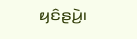ꤟꤢꤨꤔꤣꤧ꤬꤯